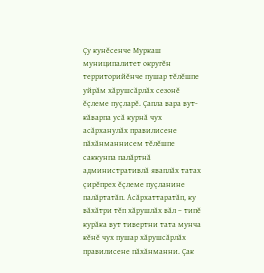Çу кунĕсенче Муркаш муниципалитет округĕн территорийĕнче пушар тĕлĕшпе уйрăм хăрушсăрлăх сезонĕ ĕçлеме пуçларĕ. Çапла вара вут-кăварпа усă курнă чух асăрханулăх правилисене пăхăнманнисем тĕлĕшпе саккунпа палăртнă административлă яваплăх татах çирĕпрех ĕçлеме пуçланине палăртатăп. Асăрхаттаратăп, ку вăхăтри тĕп хăрушлăх вăл – типĕ курăка вут тивертни тата мунча кĕнĕ чух пушар хăрушсăрлăх правилисене пăхăнманни. Çак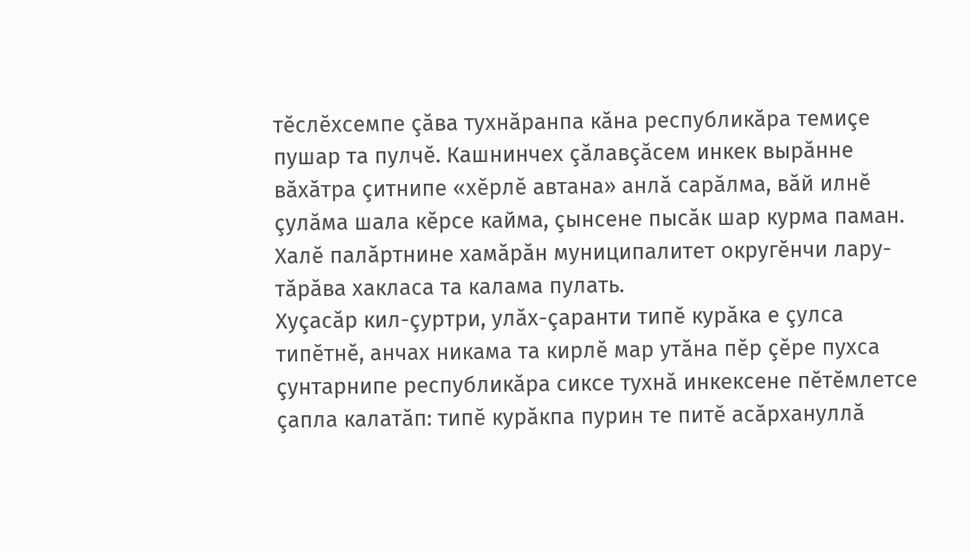тĕслĕхсемпе çăва тухнăранпа кăна республикăра темиçе пушар та пулчĕ. Кашнинчех çăлавçăсем инкек вырăнне вăхăтра çитнипе «хĕрлĕ автана» анлă сарăлма, вăй илнĕ çулăма шала кĕрсе кайма, çынсене пысăк шар курма паман. Халĕ палăртнине хамăрăн муниципалитет округĕнчи лару-тăрăва хакласа та калама пулать.
Хуçасăр кил-çуртри, улăх-çаранти типĕ курăка е çулса типĕтнĕ, анчах никама та кирлĕ мар утăна пĕр çĕре пухса çунтарнипе республикăра сиксе тухнă инкексене пĕтĕмлетсе çапла калатăп: типĕ курăкпа пурин те питĕ асăрхануллă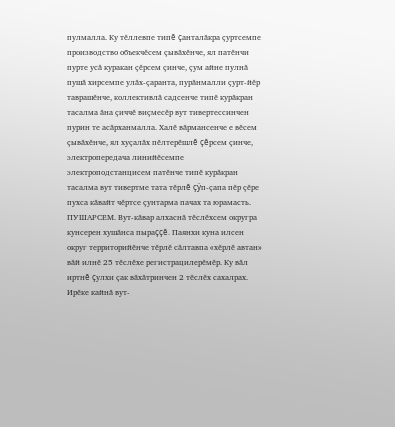пулмалла. Ку тĕллевпе типĕ çанталăкра çуртсемпе производство объекчĕсем çывăхĕнче, ял патĕнчи пурте усă куракан çĕрсем çинче, çум айне пулнă пушă хирсемпе улăх-çаранта, пурăнмалли çурт-йĕр таврашĕнче, коллективлă садсенче типĕ курăкран тасалма ăна çиччĕ виçмесĕр вут тивертессинчен пурин те асăрханмалла. Халĕ вăрмансенче е вĕсем çывăхĕнче, ял хуçалăх пĕлтерĕшлĕ çĕрсем çинче, электропередача линийĕсемпе электроподстанцисем патĕнче типĕ курăкран тасалма вут тивертме тата тĕрлĕ çÿп-çапа пĕр çĕре пухса кăвайт чĕртсе çунтарма пачах та юрамасть.
ПУШАРСЕМ. Вут-кăвар алхаснă тĕслĕхсем округра кунсерен хушăнса пыраççĕ. Паянхи куна илсен округ территорийĕнче тĕрлĕ сăлтавпа «хĕрлĕ автан» вăй илнĕ 25 тĕслĕхе регистрацилерĕмĕр. Ку вăл иртнĕ çулхи çак вăхăтринчен 2 тĕслĕх сахалрах. Ирĕке кайнă вут-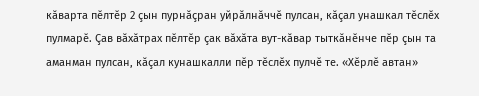кăварта пĕлтĕр 2 çын пурнăçран уйрăлнăччĕ пулсан, кăçал унашкал тĕслĕх пулмарĕ. Çав вăхăтрах пĕлтĕр çак вăхăта вут-кăвар тыткăнĕнче пĕр çын та аманман пулсан, кăçал кунашкалли пĕр тĕслĕх пулчĕ те. «Хĕрлĕ автан»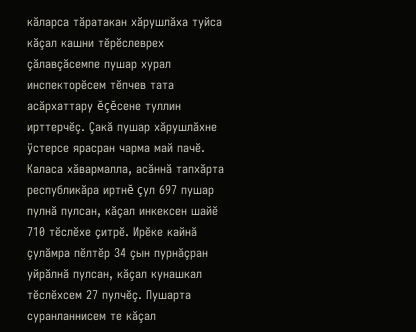кăларса тăратакан хăрушлăха туйса кăçал кашни тĕрĕслеврех çăлавçăсемпе пушар хурал инспекторĕсем тĕпчев тата асăрхаттару ĕçĕсене туллин ирттерчĕç. Çакă пушар хăрушлăхне ÿстерсе ярасран чарма май пачĕ. Каласа хăвармалла, асăннă тапхăрта республикăра иртнĕ çул 697 пушар пулнă пулсан, кăçал инкексен шайĕ 710 тĕслĕхе çитрĕ. Ирĕке кайнă çулăмра пĕлтĕр 34 çын пурнăçран уйрăлнă пулсан, кăçал кунашкал тĕслĕхсем 27 пулчĕç. Пушарта суранланнисем те кăçал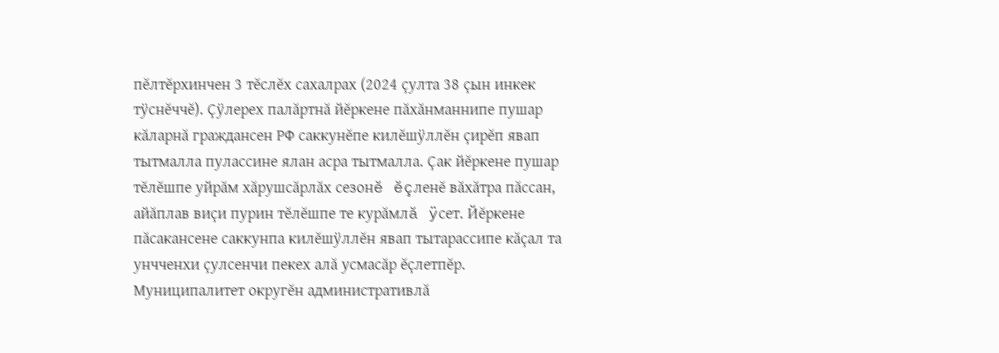пĕлтĕрхинчен 3 тĕслĕх сахалрах (2024 çулта 38 çын инкек тÿснĕччĕ). Çÿлерех палăртнă йĕркене пăхăнманнипе пушар кăларнă граждансен РФ саккунĕпе килĕшÿллĕн çирĕп явап тытмалла пулассине ялан асра тытмалла. Çак йĕркене пушар тĕлĕшпе уйрăм хăрушсăрлăх сезонĕ ĕçленĕ вăхăтра пăссан, айăплав виçи пурин тĕлĕшпе те курăмлă ÿсет. Йĕркене пăсакансене саккунпа килĕшÿллĕн явап тытарассипе кăçал та унчченхи çулсенчи пекех алă усмасăр ĕçлетпĕр. Муниципалитет округĕн административлă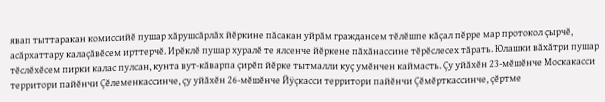явап тыттаракан комиссийĕ пушар хăрушсăрлăх йĕркине пăсакан уйрăм граждансем тĕлĕшпе кăçал пĕрре мар протокол çырчĕ, асăрхаттару калаçăвĕсем ирттерчĕ. Ирĕклĕ пушар хуралĕ те ялсенче йĕркене пăхăнассине тĕрĕслесех тăрать. Юлашки вăхăтри пушар тĕслĕхĕсем пирки калас пулсан, кунта вут-кăварпа çирĕп йĕрке тытмалли куç умĕнчен каймасть. Çу уйăхĕн 23-мĕшĕнче Москакасси территори пайĕнчи Çĕлеменкассинче, çу уйăхĕн 26-мĕшĕнче Йÿçкасси территори пайĕнчи Çĕмĕрткассинче, çĕртме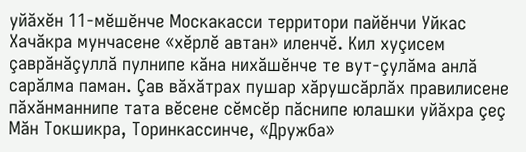уйăхĕн 11-мĕшĕнче Москакасси территори пайĕнчи Уйкас Хачăкра мунчасене «хĕрлĕ автан» иленчĕ. Кил хуçисем çаврăнăçуллă пулнипе кăна нихăшĕнче те вут-çулăма анлă сарăлма паман. Çав вăхăтрах пушар хăрушсăрлăх правилисене пăхăнманнипе тата вĕсене сĕмсĕр пăснипе юлашки уйăхра çеç Мăн Токшикра, Торинкассинче, «Дружба»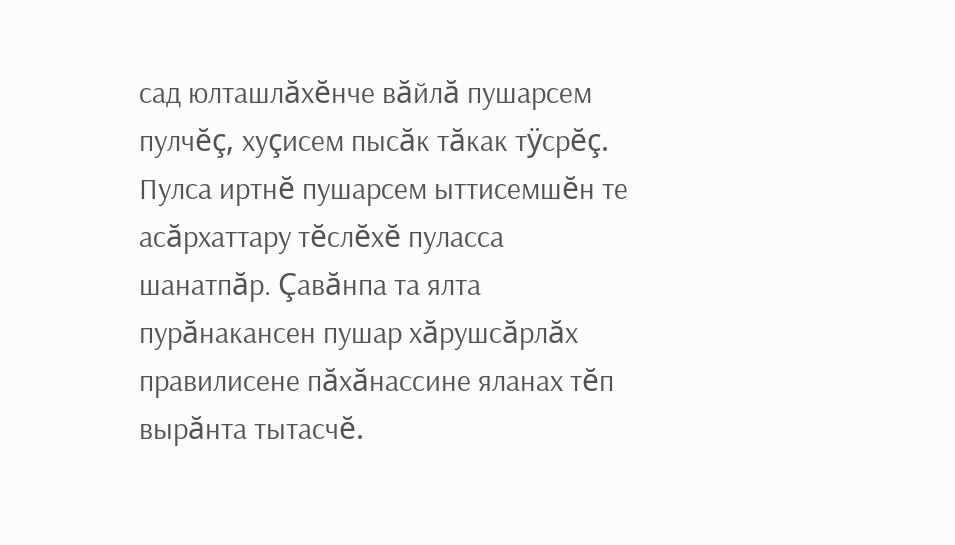сад юлташлăхĕнче вăйлă пушарсем пулчĕç, хуçисем пысăк тăкак тÿсрĕç. Пулса иртнĕ пушарсем ыттисемшĕн те асăрхаттару тĕслĕхĕ пуласса шанатпăр. Çавăнпа та ялта пурăнакансен пушар хăрушсăрлăх правилисене пăхăнассине яланах тĕп вырăнта тытасчĕ.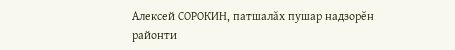Алексей СОРОКИН, патшалăх пушар надзорĕн районти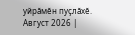уйрăмĕн пуçлăхĕ.
Август 2026 |